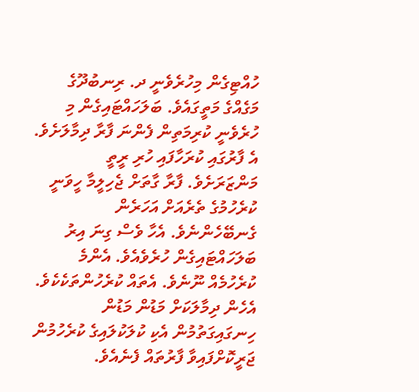ހުއްޓިގެން މިހުރެވެނީ ދ. ރިނބުދޫގެ މަގެއްގެ މަތީގައެވެ. ބަލަހައްޓައިގެން މި ހުރެވެނީ ކުރިމަތިން ފެންނަ ފާރާ ދިމާލަށެވެ. އެ ފާރުގައި ކުރަހާފައި ހުރި ރީތީ މަންޒަރަށެވެ. ފާރާ ގާތަށް ޖެހިލީމާ ހީވަނީ ކުރެހުމުގެ ތެރެއަށް އަހަރެން ގެނބޭހެންނެވެ. އެހާ ވެސް ގިނަ އިރު ބަލަހައްޓައިގެން ހުރެވެއެވެ. އެންމެ ކުރެހުމެއް ނޫނެވެ. އެތައް ކުރެހުންތަކެކެވެ. އެހެން ދިމާލަކަށް މަޑުން މަޑުން ހިނގައިގަތުމުން އެކި ކުލަކުލައިގެ ކުރެހުމުން ޖަރީކޮށްފައިވާ ފާރުތައް ފެނެއެވެ.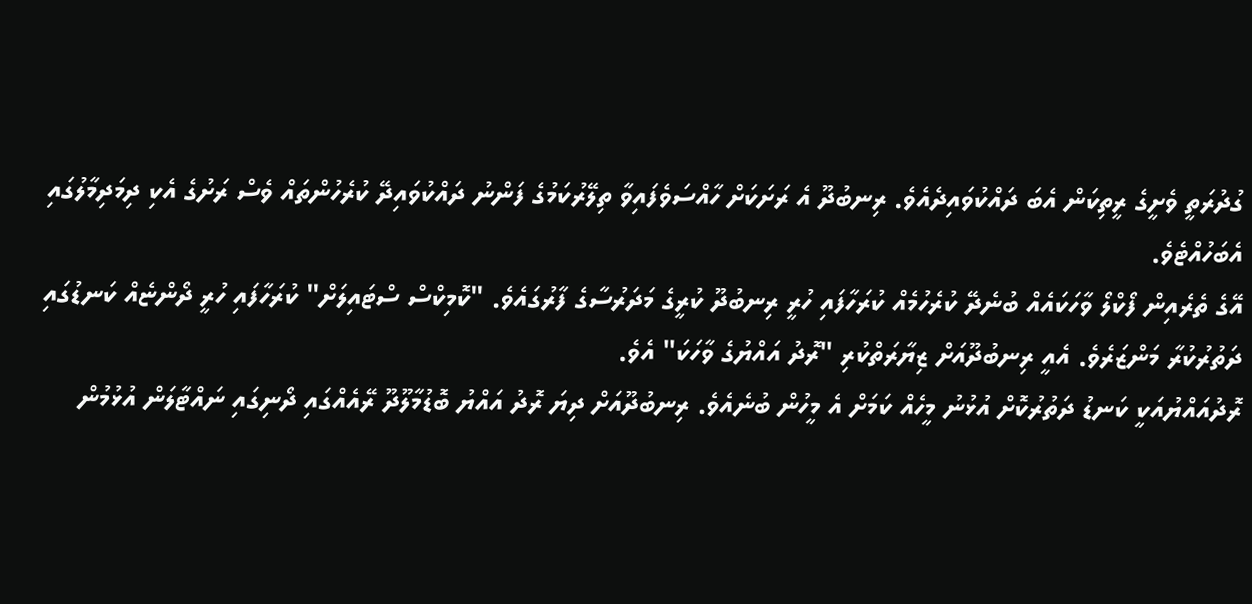ގުދުރަތީ ވެށީގެ ރީތިކަން އެބަ ދައްކުވައިދެއެވެ. ރިނބުދޫ އެ ރަށަކަށް ހާއްސަވެފައިވާ ތިލޭރުކަމުގެ ފަންނު ދައްކުވައިދޭ ކުރެހުންތައް ވެސް ރަށުގެ އެކި ދިމަދިމާލުގައި އެބަހުއްޓެވެ.
އޭގެ ތެރެއިން ފޯކްލޯ ވާހަކައެއް ބުނެދޭ ކުރެހުމެއް ކުރަހާފައި ހުރީ ރިނބުދޫ ކުރީގެ މަދަރުސާގެ ފާރުގައެވެ. "ކޮމިކްސް ސްޓައިލަށް" ކުރަހާފައި ހުރީ ދޯންޏެއް ކަނޑުގައި ދަތުރުކުރާ މަންޒަރެވެ. އެއީ ރިނބުދޫއަށް ޒިޔާރަތްކުރި "ރޮދު އައްޔުގެ ވާހަކަ" އެވެ.
ރޮދުއައްޔުއަކީ ކަނޑު ދަތުރުކޮށް އުޅުނު މީހެއް ކަމަށް އެ މީހުން ބުނެއެވެ. ރިނބުދޫއަށް ދިޔަ ރޮދު އައްޔު ބޮޑުމާލޫދޫ ރޭއެއްގައި ދޯނިގައި ނައްޓާލަން އުޅުމުން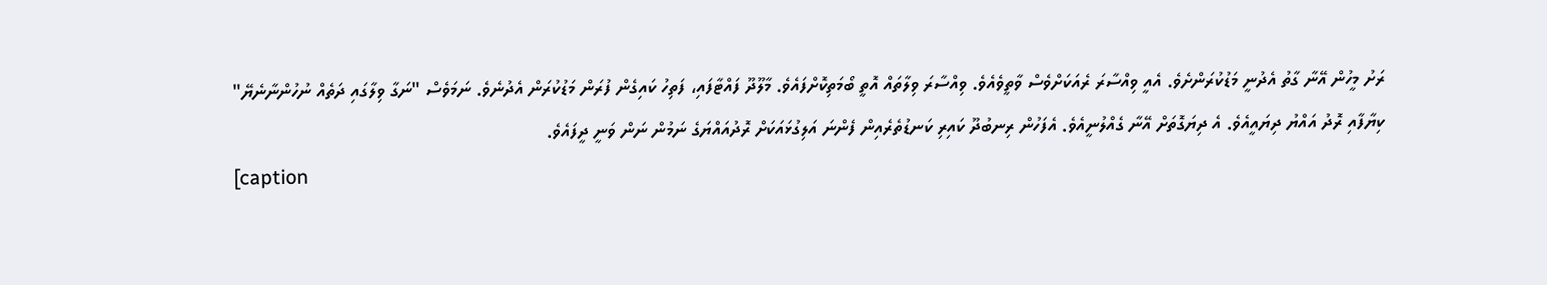ރަށު މީހުން އޭނާ ގާތު އެދުނީ މަޑުކުރަންށެވެ. އެއީ ވިއްސާރަ ރެއަކަށްވެސް ވާތީވެއެވެ. ވިއްސާރަ ވިލާތައް އޮތީ ބޯމަތިކޮށްފައެވެ. މާލޫދޫ ފައްޓާފައި، ފަތިހު ކައިގެން ފުރަން މަޑުކުރަން އެދުނެވެ. ނަމަވެސް "ނަގާ ވިލާގައި ދަތެއް ނުހުންނާނެޔޭ" ކިޔާފާއި ރޮދު އައްޔު ދިޔައީއެވެ. އެ ދިޔަގޮތަށް އޭނާ ގެއްލުނީއެވެ. އެފަހުން ރިނބުދޫ ކައިރި ކަނޑުތެރެއިން ފެންނަ އަލިގުޅައަކަށް ރޮދުއައްޔަގެ ނަމުން ނަން ވަނީ ދީފައެވެ.
[caption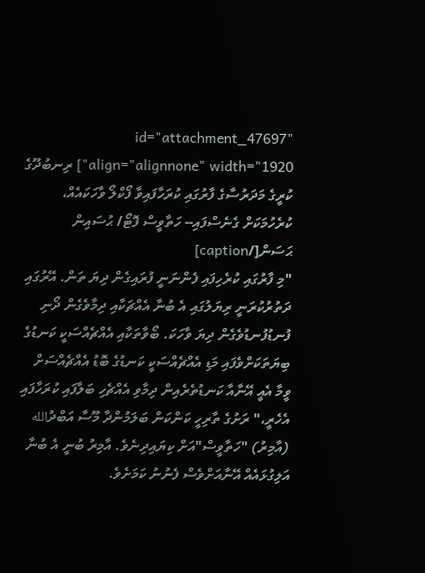id="attachment_47697" align="alignnone" width="1920"] ރިނބުދޫގެ ކުރީގެ މަދަރުސާގެ ފާރުގައި ކުރަހާފައިވާ ފޯކްލޯ ވާހަކައެއް، ކުރެހުމަކަށް ގެނެސްފައި-- ހަތާވީސް ފޮޓޯ/ ޙުސައިން ޙަސަން[/caption]
"މި ފާރުގައި ކުރެހިފައި ފެންނަނީ ފުރައިގެން ދިޔަ ތަން. އޭރުގައި ދަތުރުކުރަނީ ރިޔަލުގައި އެ ބުނާ އެއްޗަކާއި ދިމާވެގެން ދޯނި ފުނޑުފުނޑުވެގެން ދިޔަ ވާހަކަ. ބޯވާތަކާއި އެއްޗެއްސަކީ ކަނޑުގެ ބިޔަތަކަށްވެފައި މަޑި އެއްޗެއްސަކީ ކަނޑުގެ ބޮޑު އެއްޗެއްސަށް ވީމާ އެއީ އޭނާއާ ކަނޑުތެރެއިން ދިމާވި އެއްޗެހި ބަލާފައި ކުރަހާފައި އެހެރީ،" ރަށުގެ ތާރިހީ ކަންކަން ބަލަމުންދާ މޫސާ އަބްދުالله (އާމިރު) "ހަތާވީސް"އަށް ކިޔައިދިނެވެ. އާމިރު ބުނީ އެ ބުނާ އަލިގުޅައެއް އޭނާއަށްވެސް ފެނުނު ކަމަށެވެ.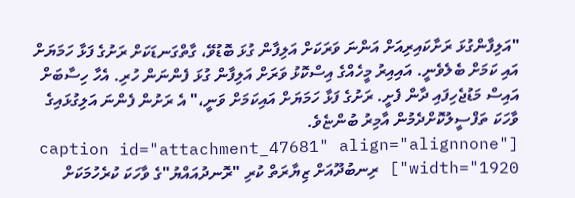"އަލިފާންގުޅަ ރަށާކައިރިއަށް އަންނަ ވަރަކަށް އަލިފާން ގުޅަ ބޮޑުވޭ، ގާތްގަނޑަކަށް ރަށުގެ ފަޅާ ހަމަޔަށް އައި ކަމަށް ބެލެވެނީ. އައިއިރު މީހެއްގެ އިސްކޮޅު ވަރަށް އަލިފާން ގުޅަ ފެންނަން ހުރި. އެހާ ހިސާބަށް އައިސް މަޑުޖެހިފައި ދާން ފެށީ. ރަށުގެ ފަޅާ ހަމަޔަށް އައިކަމަށް ވަނީ،" އެ ރަށުން ފެންނަ އަލިގުޅައިގެ ވާހަކަ ތަފްސީލުކޮށްދެމުން އާމިރު ބުންޏެވެ.
[caption id="attachment_47681" align="alignnone" width="1920"] ރިނބުދޫއަށް ޒިޔާރަތް ކުރި "ރޮނދުއައްޔު"ގެ ވާހަކަ ކުރެހުމަކަށް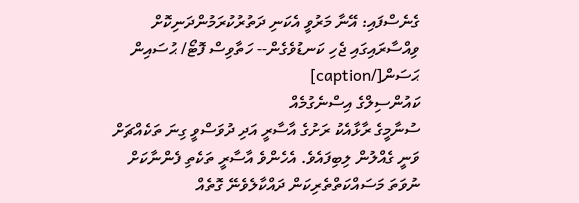ގެނެސްފައި: އޭނާ މަރުވީ އެކަނި ދަތުރުކުރަމުންދަނިކޮށް ވިއްސާރައިގައި ޖެހި ކަނޑުވެގެން-- ހަތާވިސް ފޮޓޯ/ ޙުސައިން ޙަސަން[/caption]
ކައުންސިލްގެ އިސްނެގުމެއް
ސުނާމީގެ ރާޅާއެކު ރަށުގެ އާސާރީ އަދި ދުވަސްވީ ގިނަ ތަކެއްޗަށް ވަނީ ގެއްލުން ލިބިފައެވެ. އެހެންވެ އާސާރީ ތަކެތި ފެންނާކަށް ނުވަތަ މަސައްކަތްތެރިކަން ދައްކާލެވެނޭ ގޮތެއް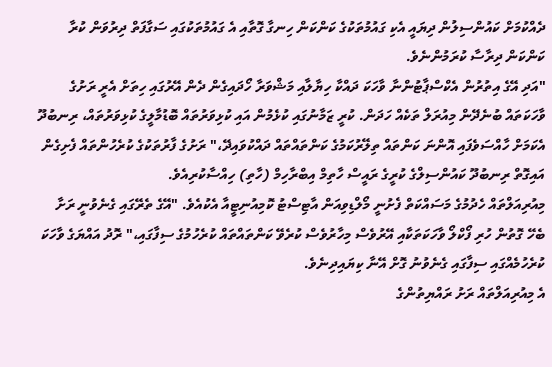ދެއްކުމަށް ކައުންސިލުން ދިޔައީ އެކި ގައުމުތަކުގެ ކަންކަން ހިނގާ ގޮތާއި އެ ގައުމުތަކުގައި ސަގާފަތް ދިރުވަން ކުރާ ކަންކަން ދިރާސާ ކުރަމުންނެވެ.
"އަދި އޭގެ އިތުރުން އެކްސްޕާޓުންނާ ވާހަކަ ދައްކާ ހިޔާލާއި މަޝްވަރާ ހޯދައިގެން ދެން އޭރުގައި ހިތަށް އެރީ ރަށުގެ ވާހަކަތައް ބުނެދޭން މިއުރަލް ތަކެއް ހަދަން. ކުރީ ޒަމާނުގައި ކުޅެމުން އައި ކުޅިވަރުތައް ބޮޑުމާލީގެ ކުޅިވަރުތައް، ރިނބުދޫ އެކަމަށް ހާއްސަވެފައި އޮންނަ ކަންތައް ތިލޭރުކަމުގެ ކަންތައްތައް ދައްކުވައިދޭ،" ރަށުގެ ފާރުތަކުގެ ކުރެހުންތައް ފެށިގެން އައިގޮތް ރިނބުދޫ ކައުންސިލްގެ ކުރީގެ ރައީސް ހާތިމް އިބްރާހިމް (ހާތި) ހިއްސާކުރިއެވެ.
މިއުރިއަލްތައް ހެދުމުގެ މަސައްކަތް ފެށުނީ މޯލްޑިވިއަން އާޓިސްޓު ކޮމިއުނިޓީއާ އެކުއެވެ. "އޭގެ ތެރޭގައި ގެނެވުނީ ރަށާ ބެހޭ ގޮތުން ހުރި ފޯކްލޯ ވާހަކަތަކާއި އޭރުވެސް މިހާރުވެސް ކުރެވޭ ކަންތައްތައް ކުރެހުމުގެ ސިފާގައި،" ރޮދު އައްޔަގެ ވާހަކަ ކުރެހުމެއްގައި ސިފާގައި ގެނެވުނު ގޮށް އޭނާ ކިޔައިދިނެވެ.
އެ މިއުރިއަލްތައް ރަށު ރައްޔިތުންގެ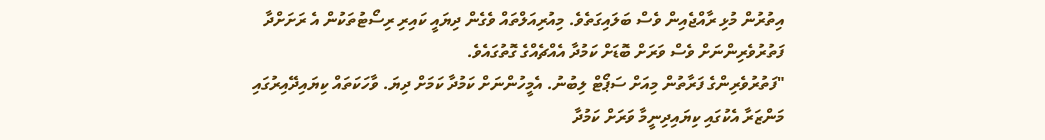އިތުރުން މުޅި ރާއްޖެއިން ވެސް ބަލައިގަތެވެ. މިއުރިއަލްތައް ވެގެން ދިޔައީ ކައިރި ރިސޯޓުތަކުން އެ ރަށަށްދާ ފަތުރުވެރިންނަށް ވެސް ވަރަށް ބޮޑަށް ކަމުދާ އެއްޗެއްގެ ގޮތުގައެވެ.
"ފަތުރުވެރިންގެ ފަރާތުން މިއަށް ސަޕޯޓް ލިބުނު. އެމީހުންނަށް ކަމުދާ ކަމަށް ދިޔަ. ވާހަކަތައް ކިޔައިދޭއިރުގައި މަންޒަރާ އެކުގައި ކިޔައިދިނީމާ ވަރަށް ކަމުދާ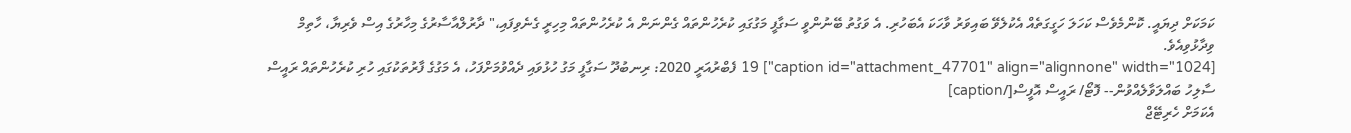ކަމަކަށް ދިޔައީ. ކޮންމެވެސް ކަހަލަ ހަގީގަތެއް އެކުލެވޭ ބައިވަރު ވާހަކަ އެބަހުރި. އެ ވަގުތު ބޭނުންވީ ސަގާފީ މަގުގައި ކުރެހުންތައް ގެންނަން އެ ކުރެހުންތައް މިހިރީ ގެނެވިފައި،" ދާރުލްއާސާރުގެ މިހާރުގެ އިސް ވެރިޔާ، ހާތިމް ވިދާޅުވިއެވެ.
[caption id="attachment_47701" align="alignnone" width="1024"] 19 ފެބްރުއަރީ 2020: ރިނބުދޫ ސަގާފީ މަގު ހުޅުވައި ދެއްވުމަށްފަހު، އެ މަގުގެ ފާރުތަކުގައި ހުރި ކުރެހުންތައް ރައީސް ސާލިހު ބައްލަވާލެއްވުން-- ފޮޓޯ/ ރައީސް އޮފީސް[/caption]
އެކަމަށް ހެރިޓޭޖް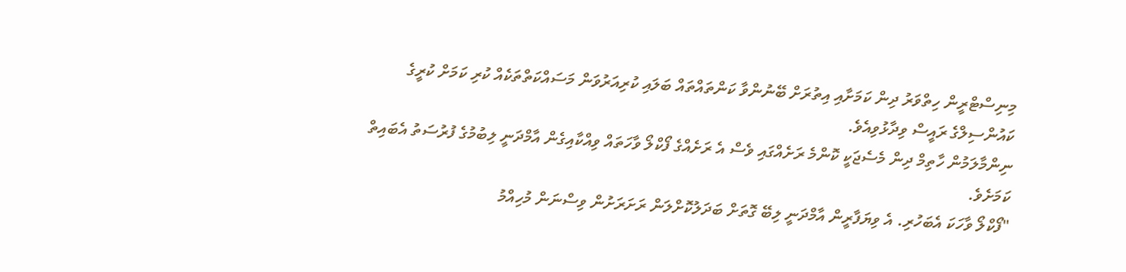މިނިސްޓްރީން ހިތްވަރު ދިން ކަމަށާއި އިތުރަށް ބޭނުންވާ ކަންތައްތައް ބަލައި ކުރިއަރުވަން މަސައްކަތްތަކެއް ކުރި ކަމަށް ކުރީގެ ކައުންސިލްގެ ރައީސް ވިދާޅުވިއެވެ.
ނިންމާލަމުން ހާތިމް ދިން މެސެޖަކީ ކޮންމެ ރަށެއްގައި ވެސް އެ ރަށެއްގެ ފޯކްލޯ ވާހަތައް ވިއްކާއިގެން އާމްދަނީ ލިބުމުގެ ފުރުސަތު އެބައިތް ކަމަށެވެ.
"ފޯކްލޯ ވާހަކަ އެބަހުރި. އެ ވިޔަފާރީން އާމްދަނީ ލިބޭ ގޮތަށް ބަދަލުކޮށްލަން ރަށަރަށުން ވިސްނަން މުހިއްމު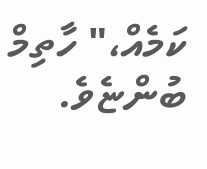ކަމެއް،" ހާތިމް ބުންޏެވެ.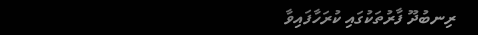ރިނބުދޫ ފާރުތަކުގައި ކުރަހާފައިވާ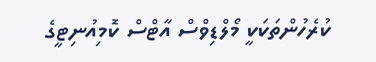ކުރެހުންތަކަކީ މޯލްޑިވްސް އާޓްސް ކޮމިއުނިޓީގެ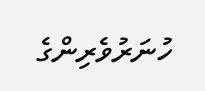ހުނަރުވެރިންގެ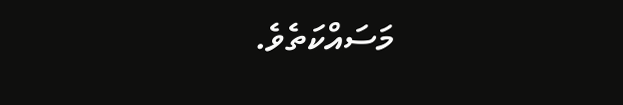މަސައްކަތެވެ.